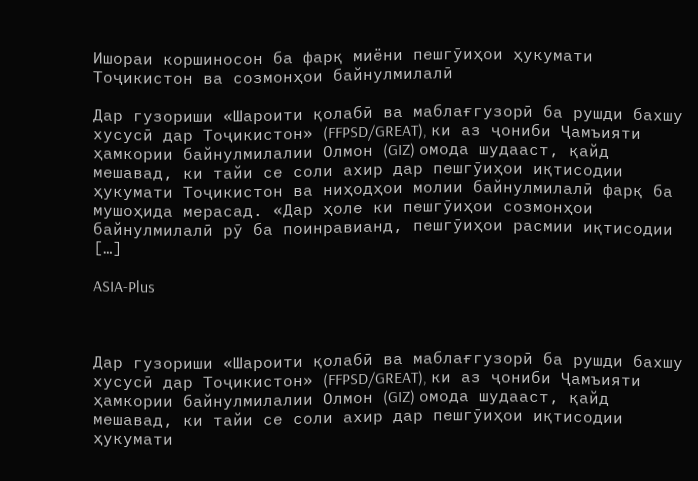Ишораи коршиносон ба фарқ миёни пешгӯиҳои ҳукумати Тоҷикистон ва созмонҳои байнулмилалӣ

Дар гузориши «Шароити қолабӣ ва маблағгузорӣ ба рушди бахшу хусусӣ дар Тоҷикистон» (FFPSD/GREAT), ки аз ҷониби Ҷамъияти ҳамкории байнулмилалии Олмон (GIZ) омода шудааст, қайд мешавад, ки тайи се соли ахир дар пешгӯиҳои иқтисодии ҳукумати Тоҷикистон ва ниҳодҳои молии байнулмилалӣ фарқ ба мушоҳида мерасад. «Дар ҳоле ки пешгӯиҳои созмонҳои байнулмилалӣ рӯ ба поинравианд, пешгӯиҳои расмии иқтисодии […]

ASIA-Plus



Дар гузориши «Шароити қолабӣ ва маблағгузорӣ ба рушди бахшу хусусӣ дар Тоҷикистон» (FFPSD/GREAT), ки аз ҷониби Ҷамъияти ҳамкории байнулмилалии Олмон (GIZ) омода шудааст, қайд мешавад, ки тайи се соли ахир дар пешгӯиҳои иқтисодии ҳукумати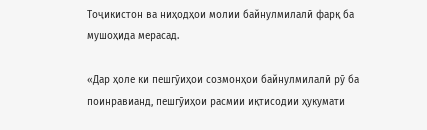Тоҷикистон ва ниҳодҳои молии байнулмилалӣ фарқ ба мушоҳида мерасад.

«Дар ҳоле ки пешгӯиҳои созмонҳои байнулмилалӣ рӯ ба поинравианд, пешгӯиҳои расмии иқтисодии ҳукумати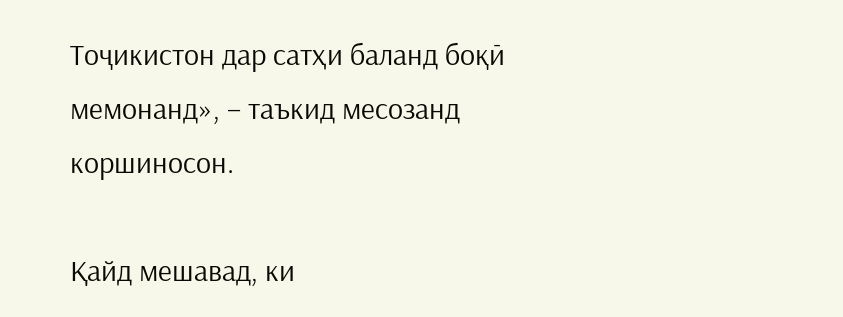Тоҷикистон дар сатҳи баланд боқӣ мемонанд», – таъкид месозанд коршиносон.

Қайд мешавад, ки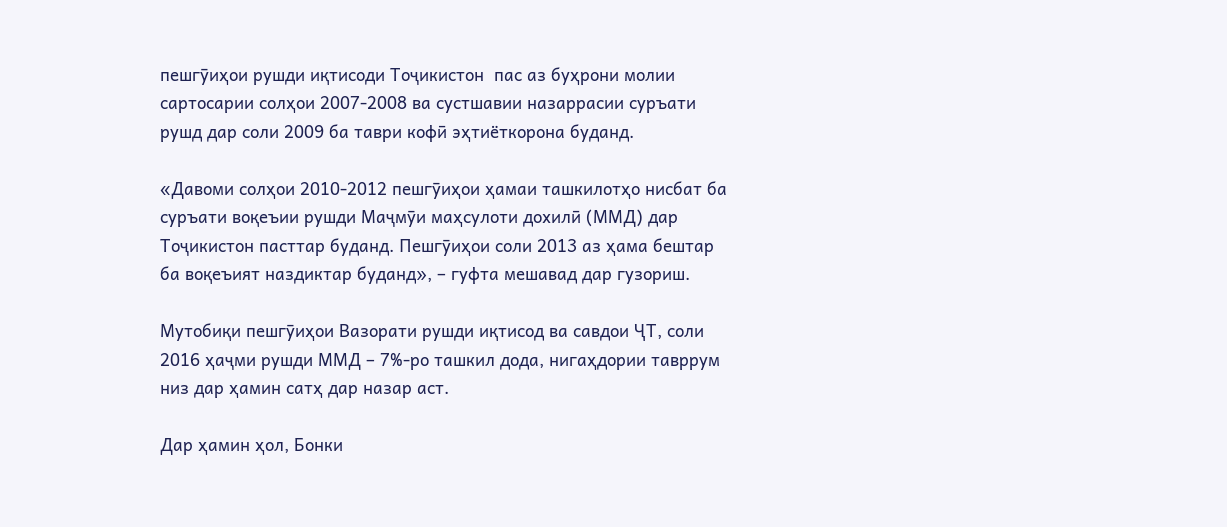пешгӯиҳои рушди иқтисоди Тоҷикистон  пас аз буҳрони молии сартосарии солҳои 2007-2008 ва сустшавии назаррасии суръати рушд дар соли 2009 ба таври кофӣ эҳтиёткорона буданд.

«Давоми солҳои 2010-2012 пешгӯиҳои ҳамаи ташкилотҳо нисбат ба суръати воқеъии рушди Маҷмӯи маҳсулоти дохилӣ (ММД) дар Тоҷикистон пасттар буданд. Пешгӯиҳои соли 2013 аз ҳама бештар ба воқеъият наздиктар буданд», – гуфта мешавад дар гузориш.

Мутобиқи пешгӯиҳои Вазорати рушди иқтисод ва савдои ҶТ, соли 2016 ҳаҷми рушди ММД – 7%-ро ташкил дода, нигаҳдории тавррум низ дар ҳамин сатҳ дар назар аст.

Дар ҳамин ҳол, Бонки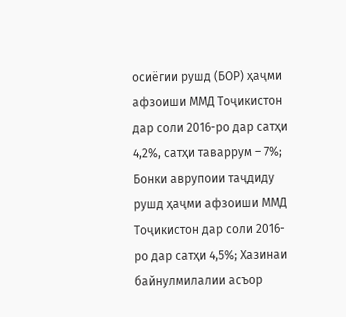осиёгии рушд (БОР) ҳаҷми афзоиши ММД Тоҷикистон дар соли 2016-ро дар сатҳи 4,2%, сатҳи таваррум – 7%; Бонки аврупоии таҷдиду рушд ҳаҷми афзоиши ММД Тоҷикистон дар соли 2016-ро дар сатҳи 4,5%; Хазинаи байнулмилалии асъор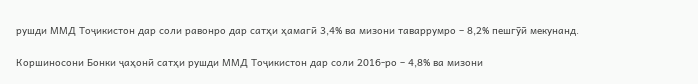рушди ММД Тоҷикистон дар соли равонро дар сатҳи ҳамагӣ 3,4% ва мизони таваррумро – 8,2% пешгӯӣ мекунанд.

Коршиносони Бонки ҷаҳонӣ сатҳи рушди ММД Тоҷикистон дар соли 2016-ро – 4,8% ва мизони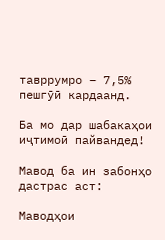тавррумро – 7,5% пешгӯӣ кардаанд.

Ба мо дар шабакаҳои иҷтимоӣ пайвандед!

Мавод ба ин забонҳо дастрас аст:

Маводҳои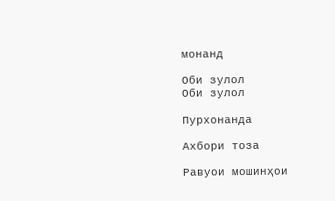монанд

Оби зулол
Оби зулол

Пурхонанда

Ахбори тоза

Равуои мошинҳои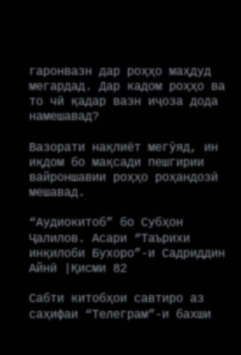гаронвазн дар роҳҳо маҳдуд мегардад. Дар кадом роҳҳо ва то чӣ қадар вазн иҷоза дода намешавад?

Вазорати нақлиёт мегӯяд, ин иқдом бо мақсади пешгирии вайроншавии роҳҳо роҳандозӣ мешавад.

“Аудиокитоб” бо Субҳон Ҷалилов. Асари “Таърихи инқилоби Бухоро”-и Садриддин Айнӣ |Қисми 82

Cабти китобҳои савтиро аз саҳифаи “Телеграм”-и бахши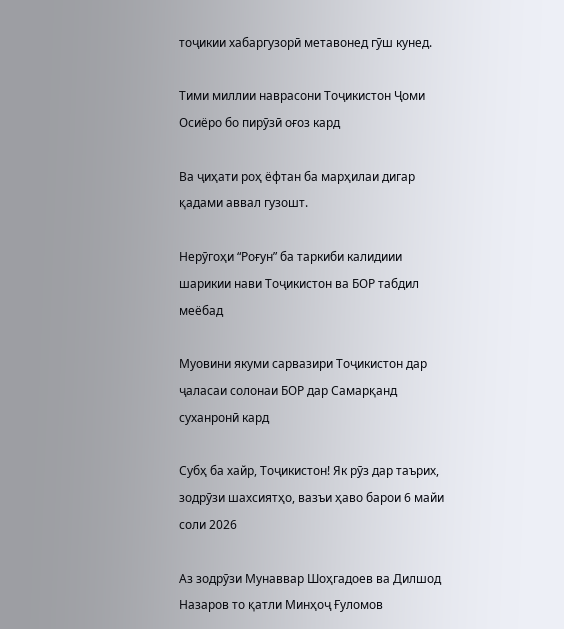тоҷикии хабаргузорӣ метавонед гӯш кунед.

Тими миллии наврасони Тоҷикистон Ҷоми Осиёро бо пирӯзӣ оғоз кард

Ва ҷиҳати роҳ ёфтан ба марҳилаи дигар қадами аввал гузошт.

Нерӯгоҳи “Роғун” ба таркиби калидиии шарикии нави Тоҷикистон ва БОР табдил меёбад

Муовини якуми сарвазири Тоҷикистон дар ҷаласаи солонаи БОР дар Самарқанд суханронӣ кард

Субҳ ба хайр, Тоҷикистон! Як рӯз дар таърих, зодрӯзи шахсиятҳо, вазъи ҳаво барои 6 майи соли 2026

Аз зодрӯзи Мунаввар Шоҳгадоев ва Дилшод Назаров то қатли Минҳоҷ Ғуломов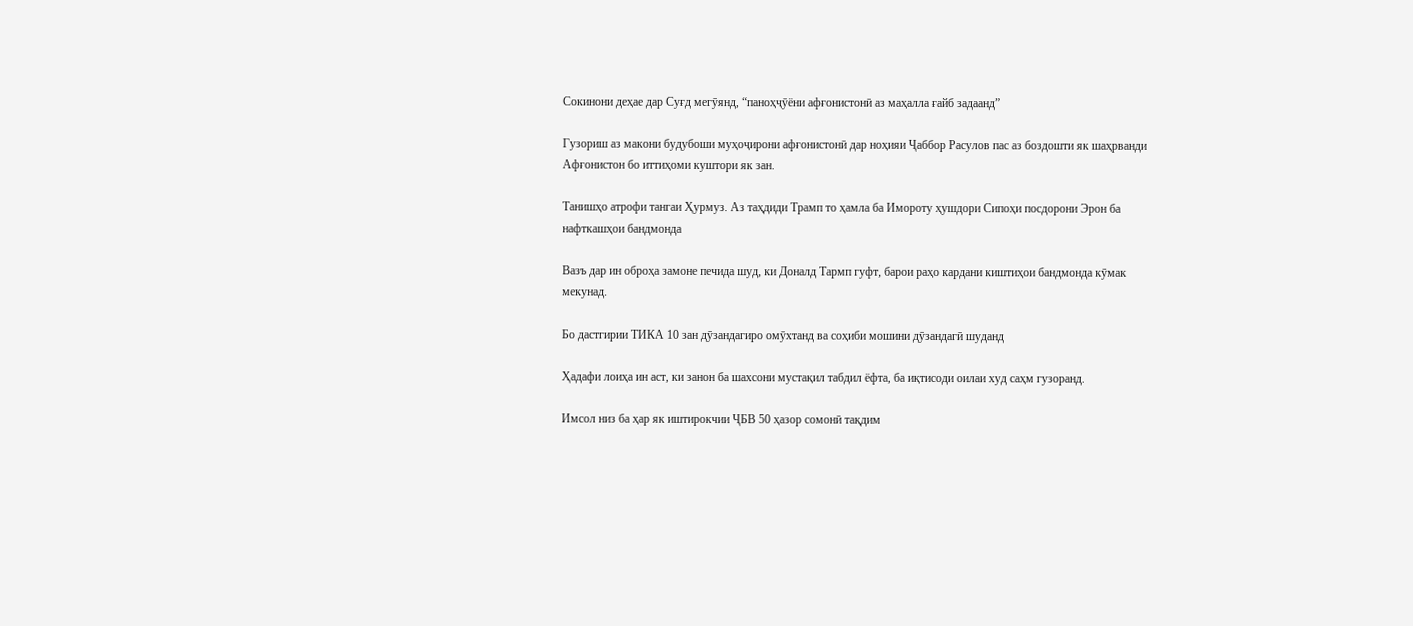Сокинони деҳае дар Суғд мегӯянд, “паноҳҷӯёни афғонистонӣ аз маҳалла ғайб задаанд”

Гузориш аз макони будубоши муҳоҷирони афғонистонӣ дар ноҳияи Ҷаббор Расулов пас аз боздошти як шаҳрванди Афғонистон бо иттиҳоми куштори як зан.

Танишҳо атрофи тангаи Ҳурмуз. Аз таҳдиди Трамп то ҳамла ба Имороту ҳушдори Сипоҳи посдорони Эрон ба нафткашҳои бандмонда

Вазъ дар ин оброҳа замоне печида шуд, ки Доналд Тармп гуфт, барои раҳо кардани киштиҳои бандмонда кӯмак мекунад.

Бо дастгирии ТИКА 10 зан дӯзандагиро омӯхтанд ва соҳиби мошини дӯзандагӣ шуданд

Ҳадафи лоиҳа ин аст, ки занон ба шахсони мустақил табдил ёфта, ба иқтисоди оилаи худ саҳм гузоранд.

Имсол низ ба ҳар як иштирокчии ҶБВ 50 ҳазор сомонӣ тақдим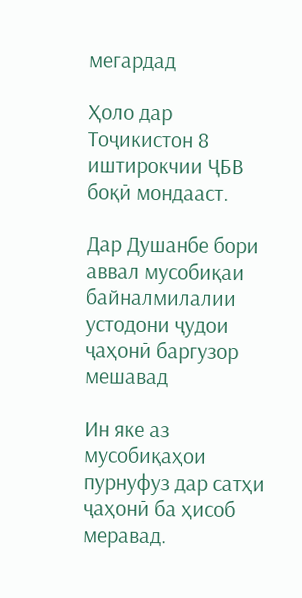мегардад

Ҳоло дар Тоҷикистон 8 иштирокчии ҶБВ боқӣ мондааст.

Дар Душанбе бори аввал мусобиқаи байналмилалии устодони ҷудои ҷаҳонӣ баргузор мешавад

Ин яке аз мусобиқаҳои пурнуфуз дар сатҳи ҷаҳонӣ ба ҳисоб меравад.